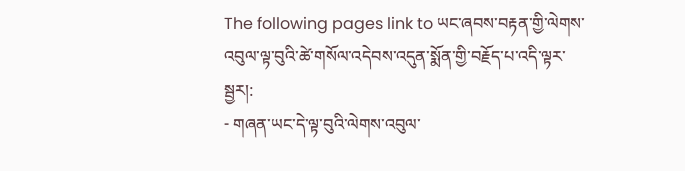The following pages link to ཡང་ཞབས་བརྟན་གྱི་ལེགས་འབུལ་ལྟ་བུའི་ཚེ་གསོལ་འདེབས་འདུན་སྨོན་གྱི་བརྗོད་པ་འདི་ལྟར་སྦྱར།:
- གཞན་ཡང་དེ་ལྟ་བུའི་ལེགས་འབུལ་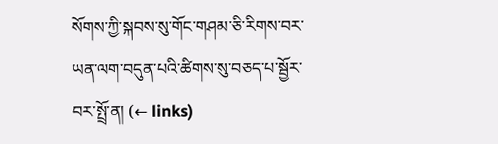སོགས་ཀྱི་སྐབས་སུ་གོང་གཤམ་ཅི་རིགས་བར་ཡན་ལག་བདུན་པའི་ཚིགས་སུ་བཅད་པ་སྦྱོར་བར་སྤྲོ་ན། (← links)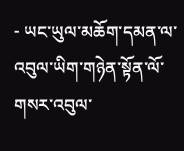- ཡང་ཡུལ་མཆོག་དམན་ལ་འབུལ་ཡིག་གཉེན་སྟོན་ལོ་གསར་འབུལ་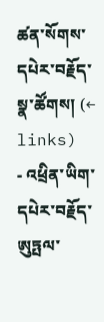ཚན་སོགས་དཔེར་བརྗོད་སྣ་ཚོགས། (← links)
- འཕྲིན་ཡིག་དཔེར་བརྗོད་ཨུཏྤལ་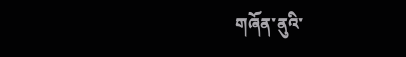གཞོན་ནུའི་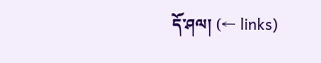དོ་ཤལ། (← links)